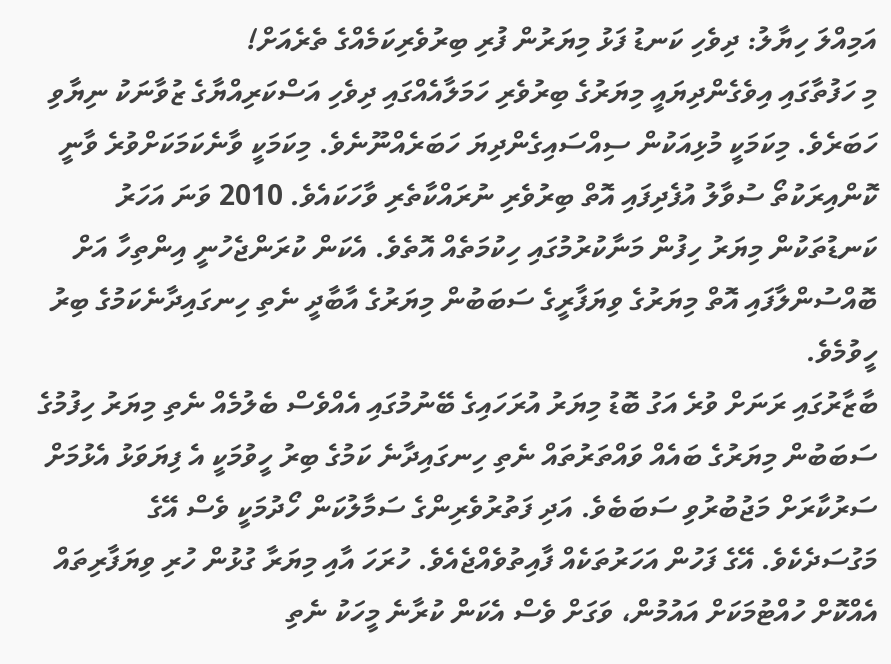އަމިއްލަ ހިޔާލު: ދިވެހި ކަނޑު ފަޅު މިޔަރުން ފުރި ބިރުވެރިކަމެއްގެ ތެރެއަށް!
މި ހަފުތާގައި އިވެގެންދިޔައީ މިޔަރުގެ ބިރުވެރި ހަމަލާއެއްގައި ދިވެހި އަސްކަރިއްޔާގެ ޒުވާނަކު ނިޔާވި ހަބަރެވެ. މިކަމަކީ މުޅިއަކުން ސިއްސައިގެންދިޔަ ހަބަރެއްނޫނެވެ. މިކަމަކީ ވާނެކަމަކަށްވުރެ ވާނީ ކޮންއިރަކުތޯ ސުވާލު އުފެދިފައި އޮތް ބިރުވެރި ނުރައްކާތެރި ވާހަކައެވެ. 2010 ވަނަ އަހަރު ކަނޑުތަކުން މިޔަރު ހިފުން މަނާކުރުމުގައި ހިކުމަތެއް އޮތެވެ. އެކަން ކުރަންޖެހުނީ އިންތިހާ އަށް ބޮއްސުންލާފައި އޮތް މިޔަރުގެ ވިޔަފާރީގެ ސަބަބުން މިޔަރުގެ އާބާދީ ނެތި ހިނގައިދާނެކަމުގެ ބިރު ހީވުމެވެ.
ބާޒާރުގައި ރަނަށް ވުރެ އަގު ބޮޑު މިޔަރު އުރަހައިގެ ބޭނުމުގައި އެއްވެސް ބެލުމެއް ނެތި މިޔަރު ހިފުމުގެ ސަބަބުން މިޔަރުގެ ބައެއް ވައްތަރުތައް ނެތި ހިނގައިދާނެ ކަމުގެ ބިރު ހީވުމަކީ އެ ފިޔަވަޅު އެޅުމަށް ސަރުކާރަށް މަޖުބުރުވި ސަބަބެވެ. އަދި ފަތުރުވެރިންގެ ސަމާލުކަން ހޯދުމަކީ ވެސް އޭގެ މަގުސަދެކެވެ. އޭގެ ފަހުން އަހަރުތަކެއް ފާއިތުވެއްޖެއެވެ. ހުރަހަ އާއި މިޔަރާ ގުޅުން ހުރި ވިޔަފާރިތައް އެއްކޮށް ހުއްޓުމަކަށް އައުމުން، ވަގަށް ވެސް އެކަން ކުރާނެ މީހަކު ނެތި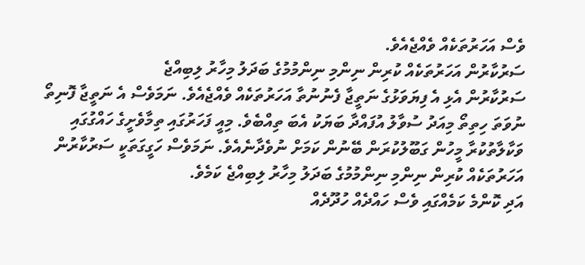ވެސް އަހަރުތަކެއް ވެއްޖެއެވެ.
ސަރުކާރުން އަހަރުތަކެއް ކުރިން ނިންމި ނިންމުމުގެ ބަދަލު މިހާރު ލިބިއްޖެ
ސަރުކާރުން އެޅި އެ ފިޔަވަޅުގެ ނަތީޖާ ފެނުނުތާ އަހަރުތަކެއް ވެއްޖެއެވެ. ނަމަވެސް އެ ނަތީޖާ ފޮނިތޯ ނުވަތަ ހިތިތޯ މިއަދު ސުވާލު އުފައްދާ ބަޔަކު އެބަ ތިއްބެވެ. މިއީ ފަހަރުގައި ތިމާވެށީގެ ހައްގުގައި ވަކާލާތުކުރާ މީހުން ގަބޫލުކުރަން ބޭނުން ކަމަށް ނުވެދާނެއެވެ. ނަމަވެސް ހަގީގަތަކީ ސަރުކާރުން އަހަރުތަކެއް ކުރިން ނިންމި ނިންމުމުގެ ބަދަލު މިހާރު ލިބިއްޖެ ކަމެވެ.
އަދި ކޮންމެ ކަމެއްގައި ވެސް ހައްދެއް ހުދޫދެއް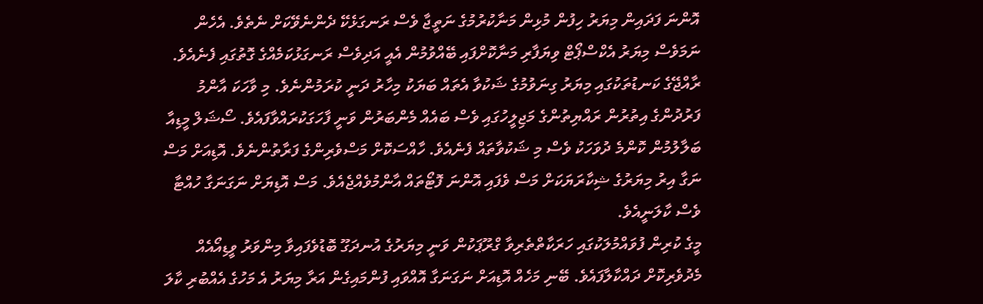އޮންނަ ފަދައިން މިޔަރު ހިފުން މުޅިން މަނާކުރުމުގެ ނަތީޖާ ވެސް ރަނގަޅެކޭ ދެންނެވޭކަށް ނެތެވެ. އެހެން ނަމަވެސް މިޔަރު އެކްސްޕޯޓް ވިޔަފާރި މަނާކޮށްފައި ބޭއްވުމުން އެއީ އަދިވެސް ރަނގަޅުކަމެއްގެ ގޮތުގައި ފެނެއެވެ.
ރާއްޖޭގެ ކަނޑުތަކުގައި މިޔަރު ގިނަވުމުގެ ޝަކުވާ އެތައް ބަޔަކު މިހާރު ދަނީ ކުރަމުންނެވެ. މި ވާހަކަ އާންމު ފަރުދުންގެ އިތުރުން ރައްޔިތުންގެ މަޖިލީހުގައި ވެސް ބައެއް މެންބަރުން ވަނީ ފާހަގަކުރައްވާފައެވެ. ސޯޝަލް މީޑިއާ ބަލާލުމުން ކޮންމެ ދުވަހަކު ވެސް މި ޝަކުވާތައް ފެނެއެވެ. ހާއްސަކޮށް މަސްވެރިންގެ ފަރާތުންނެވެ. އޮޑިއަށް މަސް ނަގާ އިރު މިޔަރުގެ ޝިކާރަޔަކަށް މަސް ވެފައި އޮންނަ ފޮޓޯތައް އާންމުވެއްޖެއެވެ. މަސް އޮޑިޔަށް ނަގަނަގާ ހުއްޓާ ވެސް ކާލަނީއެވެ.
މީގެ ކުރިން ފުވައްމުލަކުގައި ހަރަކާތްތެރިވާ ގްރޫޕަކުން ވަނީ މިޔަރުގެ އުނދަގޫ ބޮޑުވެފައިވާ މިންވަރު ވީޑިއޯއެއް މެދުވެރިކޮށް ދައްކާލާފައެވެ. ބޭނި މަހެއް އޮޑިއަށް ނަގަނަގާ އޮއްވައި ފުންމައިގެން އަރާ މިޔަރު އެ މަހުގެ އެއްބުރި ކާލަ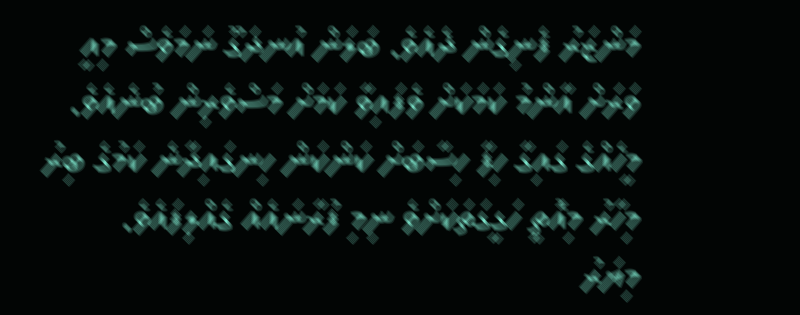މަންޒަރު ފެނިގެން ދެއެވެ. ބަލަން އުނދަގޫ ނަމަވެސް މިއީ ވަރަށް އާންމު ކަމަކަށް ވެފައިވާ ކަމަށް މަސްވެރިން ބުނެއެވެ. މީހެއްގެ ގައިގާ ހިފާ ހިސާބަށް ކަންކަން ހިނގައިދާނެ ކަމުގެ ބިރު މިހާރު މިއޮތީ ހަގީގަތަކަށްވެ ނިމި ފުރާނައެއް ގެއްލިފައެވެ.
މިޔަރު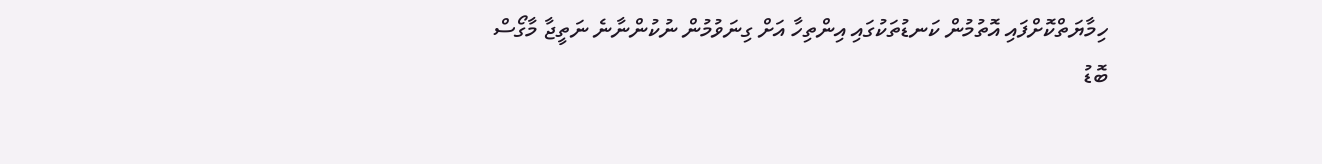ހިމާޔަތްކޮށްފައި އޮތުމުން ކަނޑުތަކުގައި އިންތިހާ އަށް ގިނަވުމުން ނުކުންނާނެ ނަތީޖާ މާގޯސް
ބޮޑު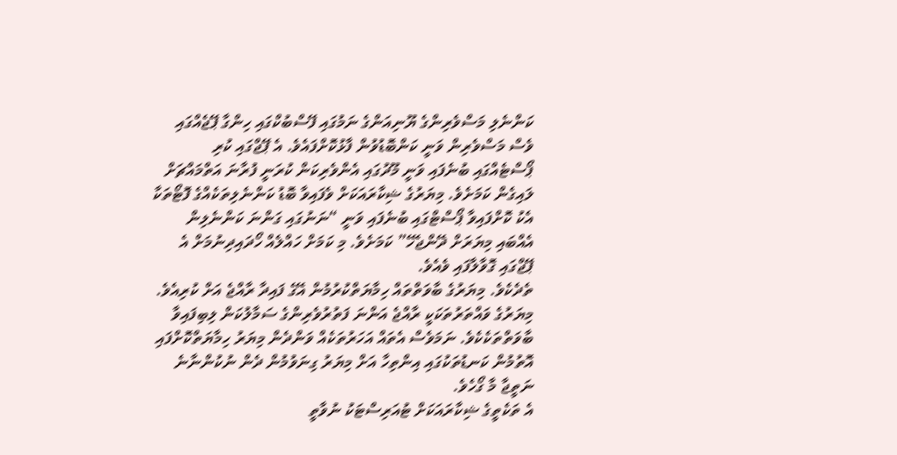ކަންނެލި މަސްވެރިންގެ ޔޫނިއަންގެ ނަމުގައި ފޭސްބުކްގައި ހިންގާ ޕޭޖެއްގައި ވެސް މަސްވެރިން ވަނީ ކަންބޮޑުވުން ފާޅުކޮށްފައެވެ. އެ ޕޭޖްގައި ކުރި ޕޯސްޓެއްގައި ބުނެފައި ވަނީ މޫދުގައި އެންވެރިކަން ކުރަނީ ފުރާނަ އަތްމައްޗަށް ލައިގެން ކަމަށެވެ. މިޔަރުގެ ޝިކާރައަކަށް ވެފައިވާ ބޮޑު ކަންނެލިތަކެއްގެ ފޮޓޯތަކާ އެކު ކޮށްފައިވާ ޕޯސްޓްގައި ބުނެފައި ވަނީ “ނަނުގައި ގަންނަ ކަންނެލިން އެއްބައި މިޔަރަށް ދޭންޖެހޭ” ކަމަށެވެ. މި ކަމަށް ހައްލެއް ހޯދައިދިނުމަށް އެ ޕޭޖްގައި ގޮވާލާފައި ވެއެވެ.
ތެދެކެވެ. މިޔަރުގެ ބާވަތްތައް ހިމާޔަތްކުރުމުން އޭގެ ފައިދާ ރާއްޖެ އަށް ކުރިއެވެ. މިޔަރުގެ ވައްތަރުތަކަކީ ރާއްޖެ އަންނަ ފަތުރުވެރިންގެ ސަމާލުކަން ލިބިފައިވާ ބާވަތްތަކެކެވެ. ނަމަވެސް އެތައް އަހަރުތަކެއް ވަންދެން މިޔަރު ހިމާޔަތްކޮށްފައި އޮތުމުން ކަނޑުތަކުގައި އިންތިހާ އަށް މިޔަރު ގިނަވުމުން ދެން ނުކުންނާނެ ނަތީޖާ މާ ގޯހެވެ.
އެ ތަކެތީގެ ޝިކާރައަކަށް ޓުއަރިސްޓަކު ނުވާތީ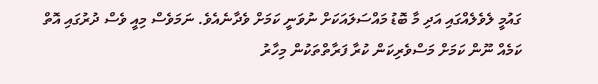ގައުމީ ލެވެލެއްގައި އަދި މާ ބޮޑު މައްސަލައަކަށް ނުވަނީ ކަމަށް ވެދާނެއެވެ. ނަމަވެސް މިއީ ވެސް ދުރުގައި އޮތް ކަމެއް ނޫން ކަމަށް މަސްވެރިކަން ކުރާ ފަރާތްތަކުން މިހާރު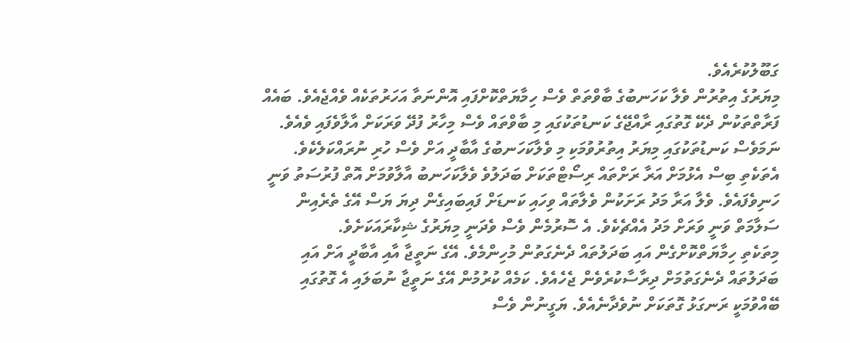ގަބޫލުކުރެއެވެ.
މިޔަރުގެ އިތުރުން ވެލާ ކަހަނބުގެ ބާވްތަތް ވެސް ހިމާޔަތްކޮށްފައި އޮންނަތާ އަހަރުތަކެއް ވެއްޖެއެވެ. ބައެއް ފަރާތްތަކުން ދެކޭ ގޮތުގައި ރާއްޖޭގެ ކަނޑުތަކުގައި މި ބާވްތައް ވެސް މިހާރު ފުދޭ ވަރަކަށް އާލާވެފައި ވެއެވެ. ނަމަވެސް ކަނޑުތަކުގައި މިޔަރު އިތުރުވުމަކި މި ވެލާކަހަނބުގެ އާބާދީ އަށް ވެސް ހުރި ނުރައްކަލެކެވެ. އެތަކެތި ބިސް އެޅުމަށް އަރާ ރަށްތައް ރިސޯޓްތަކަށް ބަދަލުވެ ވެލާކަހަނބު އާލާވުމަށް އޮތް ފުރުސަތު ވަނީ ހަނިވެފައެވެ. ވެލާ އަރާ މަދު ރަށަކުން ވެލާތައް ވިހައި ކަނޑަށް ފައިބައިގެން ދިޔަ ޔަސް އޭގެ ތެރެއިން ސަލާމަތް ވަނީ ވަރަށް މަދު އެއްޗެކެވެ. އެ ސޮރުމެން ވެސް ވެދަނީ މިޔަރުގެ ޝިކާރައަކަށެވެ.
މިތަކެތި ހިމާޔަތްކޮށްގެން އައި ބަދަލުތައް ދެނެގަތުން މުހިންމެވެ. އޭގެ ނަތީޖާ އާއި އާބާދީ އަށް އައި ބަދަލުތައް ދެނެގަތުމަށް ދިރާސާކުރެވެން ޖެހެއެވެ. ކަމެއް ކުރުމުން އޭގެ ނަތީޖާ ނުބަލައި އެ ގޮތުގައި ބޭއްވުމަކީ ރަނގަޅު ގޮތަކަށް ނުވެދާނެއެވެ. ޔަގީނުން ވެސް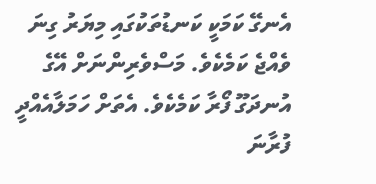އެނގޭ ކަމަކީ ކަނޑުތަކުގައި މިޔަރު ގިނަ ވެއްޖެ ކަމެކެވެ. މަސްވެރިންނަށް އޭގެ އުނދަގޫ ފޯރާ ކަމެކެވެ. އެތަށް ހަމަލާއެއްދީ ފުރާނަ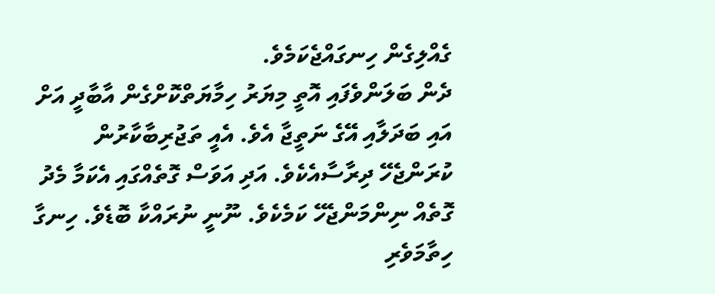ގެއްލިގެން ހިނގައްޖެކަމެވެ.
ދެން ބަލަންވެފައި އޮތީ މިޔަރު ހިމާޔަތްކޮށްގެން އާބާދީ އަށް އައި ބަދަލާއި އޭގެ ނަތީޖާ އެވެ. އެއީ ތަޖުރިބާކާރުން ކުރަންޖެހޭ ދިރާސާއެކެވެ. އަދި އަވަސް ގޮތެއްގައި އެކަމާ މެދު ގޮތެއް ނިންމަންޖެހޭ ކަމެކެވެ. ނޫނީ ނުރައްކާ ބޮޑެވެ. ހިނގާ ހިތާމަވެރި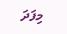މިފަދަ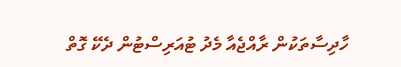ހާދިސާތަކުން ރާއްޖެއާ މެދު ޓުއަރިސްޓުން ދެކޭ ގޮތް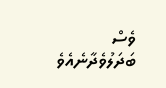ވެސް ބަދަލުވެދާނެއެވެ